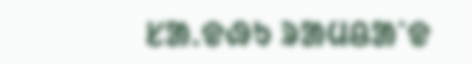ᱥᱟ.ᱫᱷᱩ ᱨᱟᱢᱪᱟᱸᱫ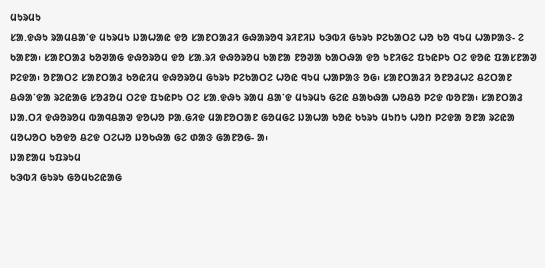ᱢᱩᱨᱢᱩ
ᱥᱟ.ᱫᱷᱩ ᱨᱟᱢᱪᱟᱸᱫ ᱢᱩᱨᱢᱩ ᱡᱟᱦᱟᱭ ᱫᱚ ᱥᱟᱱᱛᱟᱲᱤ ᱜᱷᱟᱨᱚᱧ ᱨᱤᱱᱤᱡ ᱠᱳᱵᱤ ᱜᱩᱨᱩ ᱞᱮᱠᱟᱛᱮ ᱦᱚ ᱠᱚ ᱧᱩᱢ ᱦᱟᱞᱟᱝ- ᱮ ᱠᱟᱱᱟ᱾ ᱥᱟᱱᱛᱟᱲ ᱠᱚᱣᱟᱜ ᱫᱷᱚᱨᱚᱢ ᱫᱚ ᱥᱟ.ᱨᱤ ᱫᱷᱚᱨᱚᱢ ᱠᱟᱱᱟ ᱱᱚᱣᱟ ᱠᱟᱛᱷᱟ ᱫᱚ ᱩᱱᱤᱜᱮ ᱯᱩᱭᱞᱩ ᱛᱮ ᱫᱚᱭ ᱯᱟᱥᱱᱟᱣ ᱞᱮᱫᱟ᱾ ᱚᱱᱟᱛᱮ ᱥᱟᱱᱛᱟᱲ ᱠᱚᱭᱤᱢ ᱫᱷᱚᱨᱚᱢ ᱜᱩᱨᱩ ᱞᱮᱠᱟᱛᱮ ᱦᱚᱭ ᱧᱩᱢ ᱦᱟᱞᱟᱝ ᱚᱜ᱾ ᱥᱟᱱᱛᱟᱲᱤ ᱚᱱᱚᱲᱦᱮ ᱪᱮᱛᱟᱱ ᱪᱷᱟᱸᱫᱟ ᱨᱮᱭᱟᱜ ᱥᱚᱲᱚᱢ ᱛᱮᱫ ᱯᱩᱭᱞᱩ ᱛᱮ ᱥᱟ.ᱫᱷᱩ ᱨᱟᱢ ᱪᱟᱸᱫ ᱢᱩᱨᱢᱩ ᱜᱮᱭ ᱪᱟᱠᱷᱟ ᱦᱚᱪᱚ ᱞᱮᱫ ᱵᱚᱱᱟ᱾ ᱥᱟᱱᱛᱟᱲ ᱡᱟᱹᱛᱤ ᱫᱷᱚᱨᱚᱢ ᱵᱟᱧᱪᱟᱣ ᱫᱚᱦᱚ ᱞᱟ.ᱜᱤᱫ ᱢᱟᱱᱚᱛᱟᱱ ᱜᱚᱢᱜᱮ ᱡᱟᱦᱟ ᱠᱚᱭ ᱠᱩᱨᱩ ᱢᱩᱴᱩ ᱦᱚᱴ ᱞᱮᱫᱟ ᱚᱱᱟ ᱨᱮᱭᱟ ᱢᱚᱦᱚᱛ ᱠᱚᱫᱚ ᱪᱮᱫ ᱛᱮᱦᱚ ᱡᱚᱠᱷᱟ ᱜᱮ ᱰᱟᱝ ᱜᱟᱱᱚᱜ- ᱟ᱾
ᱡᱟᱱᱟᱢ ᱩᱯᱨᱩᱢ
ᱠᱳᱵᱤ ᱜᱩᱨᱩ ᱜᱚᱢᱠᱮᱭᱟᱜ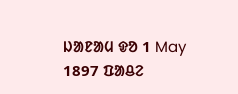ᱡᱟᱱᱟᱢ ᱫᱚ 1 May 1897 ᱯᱟᱪᱮ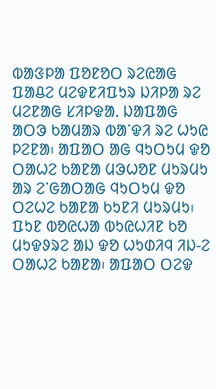ᱵᱟᱝᱞᱟ ᱯᱚᱱᱚᱛ ᱨᱮᱭᱟᱜ ᱯᱟᱪᱮ ᱢᱮᱫᱱᱤᱯᱩᱨ ᱡᱤᱞᱟ ᱨᱮ ᱢᱮᱱᱟᱜ ᱥᱤᱞᱫᱟ. ᱡᱟᱯᱟᱜ ᱟᱛᱳ ᱠᱟᱢᱟᱨ ᱵᱟᱸᱫᱤ ᱨᱮ ᱦᱩᱭ ᱞᱮᱱᱟ᱾ ᱟᱯᱟᱛ ᱟᱜ ᱧᱩᱛᱩᱢ ᱫᱚ ᱛᱟᱦᱮ ᱠᱟᱱᱟ ᱢᱳᱦᱚᱱ ᱢᱩᱨᱢᱩ ᱟᱨ ᱮᱸᱜᱟᱛᱟᱜ ᱧᱩᱛᱩᱢ ᱫᱚ ᱛᱮᱦᱮ ᱠᱟᱱᱟ ᱠᱩᱱᱤ ᱢᱩᱨᱢᱩ᱾ ᱯᱩᱱ ᱵᱚᱭᱦᱟ ᱵᱩᱭᱦᱤᱱ ᱠᱚ ᱢᱩᱫᱽᱨᱮ ᱟᱡ ᱫᱚ ᱦᱩᱰᱤᱧ ᱤᱡ-ᱮ ᱛᱟᱦᱮ ᱠᱟᱱᱟ᱾ ᱟᱯᱟᱛ ᱛᱮᱫ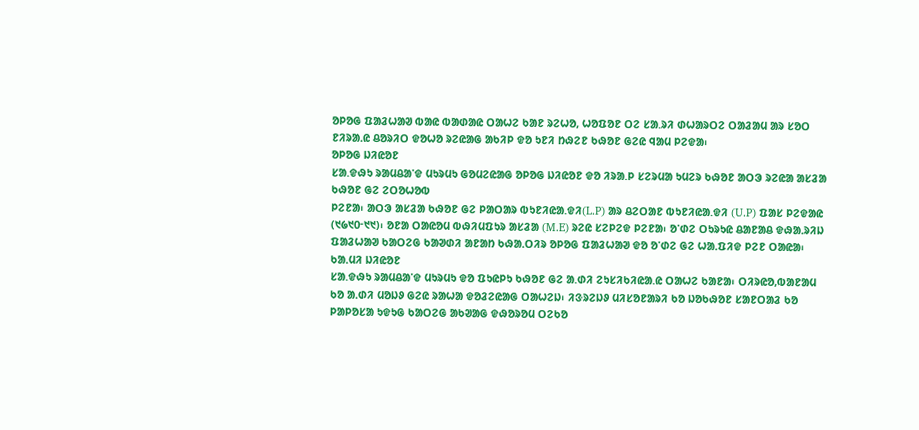ᱚᱞᱚᱜ ᱯᱟᱲᱦᱟᱣ ᱵᱟᱭ ᱵᱟᱰᱟᱭ ᱛᱟᱦᱮ ᱠᱟᱱ ᱨᱮᱦᱚ, ᱦᱚᱯᱚᱱ ᱛᱮ ᱥᱟ.ᱨᱤ ᱰᱦᱟᱨᱛᱮ ᱛᱟᱲᱟᱢ ᱟᱨ ᱥᱚᱛ ᱱᱤᱨᱟᱹᱭ ᱪᱚᱨᱤᱛ ᱫᱚᱦᱚ ᱨᱮᱭᱟᱜ ᱟᱠᱤᱞ ᱫᱚ ᱩᱱᱤ ᱴᱷᱮᱱ ᱠᱷᱚᱱ ᱜᱮᱭ ᱧᱟᱢ ᱞᱮᱫᱟ᱾
ᱚᱞᱚᱜ ᱡᱤᱭᱚᱱ
ᱥᱟ.ᱫᱷᱩ ᱨᱟᱢᱪᱟᱸᱫ ᱢᱩᱨᱢᱩ ᱜᱚᱢᱮᱭᱟᱜ ᱚᱞᱚᱜ ᱡᱤᱭᱚᱱ ᱫᱚ ᱤᱨᱟ.ᱞ ᱥᱮᱨᱢᱟ ᱩᱢᱮᱨ ᱠᱷᱚᱱ ᱟᱛᱳ ᱨᱮᱭᱟ ᱟᱥᱲᱟ ᱠᱷᱚᱱ ᱜᱮ ᱮᱛᱚᱦᱚᱵ
ᱞᱮᱱᱟ᱾ ᱟᱛᱳ ᱟᱥᱲᱟ ᱠᱷᱚᱱ ᱜᱮ ᱞᱟᱛᱟᱨ ᱵᱩᱱᱤᱭᱟ.ᱫᱤ(L.P) ᱟᱨ ᱪᱮᱛᱟᱱ ᱵᱩᱱᱤᱭᱟ.ᱫᱤ (U.P) ᱯᱟᱥ ᱞᱮᱫᱟᱭ (᱑᱙᱑᱐ᱼ᱑᱑)᱾ ᱚᱱᱟ ᱛᱟᱭᱚᱢ ᱵᱷᱤᱢᱯᱩᱨ ᱟᱥᱲᱟ (M.E) ᱨᱮᱭ ᱥᱮᱞᱮᱫ ᱞᱮᱱᱟ᱾ ᱚᱸᱰᱮ ᱛᱩᱨᱩᱭ ᱪᱟᱱᱟᱪ ᱫᱷᱟᱹᱨᱤᱡ ᱯᱟᱲᱦᱟᱣ ᱠᱟᱛᱮᱜ ᱠᱟᱣᱰᱤ ᱟᱱᱟᱴ ᱠᱷᱟᱹᱛᱤᱨ ᱚᱞᱚᱜ ᱯᱟᱲᱦᱟᱣ ᱫᱚ ᱚᱸᱰᱮ ᱜᱮ ᱦᱟᱹᱯᱤᱫ ᱞᱮᱱ ᱛᱟᱭᱟ᱾
ᱠᱟᱹᱢᱤ ᱡᱤᱭᱚᱱ
ᱥᱟ.ᱫᱷᱩ ᱨᱟᱢᱪᱟᱸᱫ ᱢᱩᱨᱢᱩ ᱫᱚ ᱯᱩᱭᱞᱩ ᱠᱷᱚᱱ ᱜᱮ ᱟ.ᱰᱤ ᱮᱩᱥᱤᱠᱤᱭᱟ.ᱭ ᱛᱟᱦᱮ ᱠᱟᱱᱟ᱾ ᱛᱤᱨᱭᱚ,ᱵᱟᱱᱟᱢ ᱠᱚ ᱟᱹᱰᱤ ᱢᱚᱡᱽ ᱜᱮᱭ ᱨᱟᱦᱟ ᱫᱚᱲᱮᱭᱟᱜ ᱛᱟᱦᱮᱡ᱾ ᱤᱝᱨᱮᱡᱽ ᱢᱤᱥᱚᱱᱟᱨᱤ ᱠᱚ ᱡᱚᱠᱷᱚᱱ ᱥᱟᱱᱛᱟᱲ ᱠᱚ ᱞᱟᱞᱚᱥᱟ ᱩᱫᱩᱜ ᱠᱟᱛᱮᱜ ᱟᱠᱣᱟᱜ ᱫᱷᱚᱨᱚᱢ ᱛᱮᱠᱚ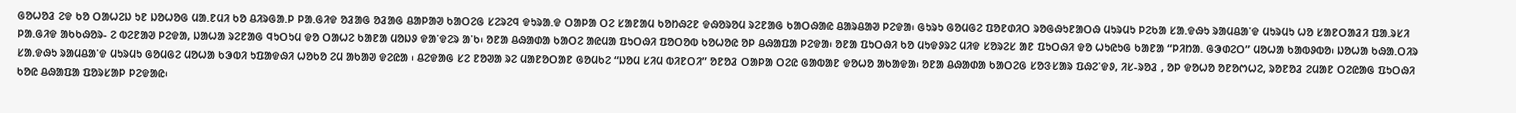ᱜᱚᱦᱚᱲ ᱮᱫ ᱠᱚ ᱛᱟᱦᱮᱡ ᱩᱱ ᱡᱚᱦᱚᱜ ᱢᱟ.ᱱᱢᱤ ᱠᱚ ᱪᱤᱨᱜᱟ.ᱞ ᱞᱟ.ᱜᱤᱫ ᱚᱲᱟᱜ ᱚᱲᱟᱜ ᱪᱟᱞᱟᱣ ᱠᱟᱛᱮᱜ ᱥᱮᱨᱮᱧ ᱫᱩᱨᱟ.ᱫ ᱛᱟᱞᱟ ᱛᱮ ᱥᱟᱱᱟᱢ ᱠᱚᱴᱷᱮᱱ ᱫᱷᱚᱨᱚᱢ ᱨᱮᱱᱟᱜ ᱠᱟᱛᱷᱟᱭ ᱪᱟᱨᱪᱟᱣ ᱞᱮᱫᱟ᱾ ᱜᱩᱨᱩ ᱜᱚᱢᱜᱮ ᱯᱚᱱᱰᱤᱛ ᱨᱚᱜᱷᱩᱱᱟᱛᱷ ᱢᱩᱨᱢᱩ ᱞᱮᱠᱟ ᱥᱟ.ᱫᱷᱩ ᱨᱟᱢᱪᱟᱸᱫ ᱢᱩᱨᱢᱩ ᱦᱚ ᱥᱟᱱᱛᱟᱲᱤ ᱯᱟ.ᱨᱥᱤ ᱞᱟ.ᱜᱤᱫ ᱟᱠᱠᱷᱚᱨ- ᱮ ᱵᱮᱱᱟᱣ ᱞᱮᱫᱟ, ᱡᱟᱦᱟ ᱨᱮᱱᱟᱜ ᱧᱩᱛᱩᱢ ᱫᱚ ᱛᱟᱦᱮ ᱠᱟᱱᱟ ᱢᱚᱡᱽ ᱫᱟᱸᱫᱮᱨ ᱟᱸᱠ᱾ ᱚᱱᱟ ᱪᱷᱟᱰᱟ ᱠᱟᱛᱮ ᱟᱭᱢᱟ ᱯᱩᱛᱷᱤ ᱯᱚᱛᱚᱵ ᱠᱚᱦᱚᱭ ᱚᱞ ᱪᱷᱟᱯᱟ ᱞᱮᱫᱟ᱾ ᱚᱱᱟ ᱯᱩᱛᱷᱤ ᱠᱚ ᱢᱩᱫᱽᱨᱮ ᱢᱤᱫ ᱥᱚᱨᱮᱥ ᱟᱱ ᱯᱩᱛᱷᱤ ᱫᱚ ᱦᱩᱭᱩᱜ ᱠᱟᱱᱟ “ᱞᱤᱴᱟ. ᱜᱳᱰᱮᱛ” ᱢᱚᱦᱟ ᱠᱟᱵᱽᱵᱚ᱾ ᱡᱚᱦᱟ ᱠᱷᱟ.ᱛᱤᱨ ᱥᱟᱹᱫᱷᱩ ᱨᱟᱢᱪᱟᱸᱫ ᱢᱩᱨᱢᱩ ᱜᱚᱢᱜᱮ ᱢᱚᱦᱟ ᱠᱳᱵᱤ ᱩᱯᱟᱫᱷᱤ ᱦᱚᱠᱚ ᱮᱢ ᱟᱠᱟᱣ ᱫᱮᱭᱟ ᱾ ᱪᱮᱫᱟᱜ ᱥᱮ ᱱᱚᱣᱟ ᱨᱮ ᱢᱟᱱᱚᱛᱟᱱ ᱜᱚᱢᱠᱮ “ᱡᱚᱢ ᱥᱤᱢ ᱵᱤᱱᱛᱤ” ᱚᱱᱚᱲ ᱛᱟᱞᱟ ᱛᱮᱭ ᱜᱟᱵᱟᱱ ᱫᱚᱦᱚ ᱟᱠᱟᱫᱟ᱾ ᱚᱱᱟ ᱪᱷᱟᱰᱟ ᱠᱟᱛᱮᱜ ᱥᱚᱝᱥᱟᱨ ᱯᱷᱮᱸᱫᱽ, ᱤᱥ-ᱨᱚᱲ , ᱚᱞ ᱫᱚᱦᱚ ᱚᱱᱚᱬᱦᱮ, ᱨᱚᱱᱚᱲ ᱮᱢᱟᱱ ᱛᱮᱭᱟᱜ ᱯᱩᱛᱷᱤ ᱠᱚᱭ ᱪᱷᱟᱯᱟ ᱯᱚᱨᱥᱟᱞ ᱞᱮᱫᱟᱭ᱾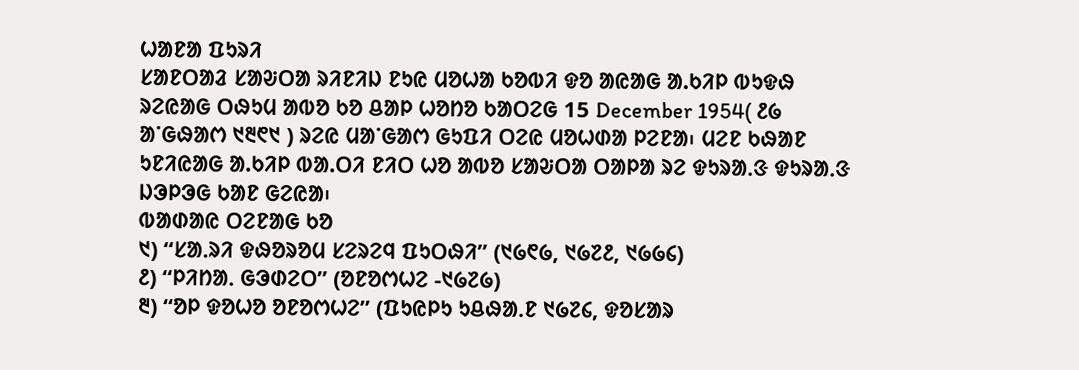ᱦᱟᱱᱟ ᱯᱩᱨᱤ
ᱥᱟᱱᱛᱟᱲ ᱥᱟᱶᱛᱟ ᱨᱤᱱᱤᱡ ᱱᱩᱭ ᱢᱚᱦᱟ ᱠᱚᱵᱤ ᱫᱚ ᱟᱭᱟᱜ ᱟ.ᱠᱤᱞ ᱵᱩᱫᱷ ᱨᱮᱭᱟᱜ ᱛᱷᱩᱢ ᱟᱵᱚ ᱠᱚ ᱪᱟᱞ ᱦᱚᱴᱚ ᱠᱟᱛᱮᱜ 15 December 1954( ᱒᱙ ᱟᱸᱜᱷᱟᱬ ᱑᱓᱖᱑ ) ᱨᱮᱭ ᱢᱟᱸᱜᱟᱬ ᱜᱩᱯᱤ ᱛᱮᱭ ᱢᱚᱦᱰᱟ ᱞᱮᱱᱟ᱾ ᱢᱮᱱ ᱠᱷᱟᱱ ᱩᱱᱤᱭᱟᱜ ᱟ.ᱠᱤᱞ ᱵᱟ.ᱛᱤ ᱱᱤᱛ ᱦᱚ ᱟᱵᱚ ᱥᱟᱶᱛᱟ ᱛᱟᱞᱟ ᱨᱮ ᱫᱩᱨᱟᱹᱝ ᱫᱩᱨᱟᱹᱝ ᱡᱳᱞᱳᱜ ᱠᱟᱱ ᱜᱮᱭᱟ᱾
ᱵᱟᱰᱟᱭ ᱛᱮᱱᱟᱜ ᱠᱚ
᱑) “ᱥᱟᱹᱨᱤ ᱫᱷᱚᱨᱚᱢ ᱥᱮᱨᱮᱧ ᱯᱩᱛᱷᱤ” (᱑᱙᱖᱙, ᱑᱙᱗᱒, ᱑᱙᱙᱔)
᱒) “ᱞᱤᱴᱟᱹ ᱜᱳᱰᱮᱛ” (ᱚᱱᱚᱬᱦᱮ -᱑᱙᱗᱙)
᱓) “ᱚᱞ ᱫᱚᱦᱚ ᱚᱱᱚᱬᱦᱮ” (ᱯᱩᱭᱞᱩ ᱩᱪᱷᱟᱹᱱ ᱑᱙᱗᱔, ᱫᱚᱥᱟᱨ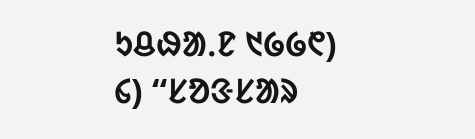ᱩᱪᱷᱟᱹᱱ ᱑᱙᱙᱖)
᱔) “ᱥᱚᱝᱥᱟᱨ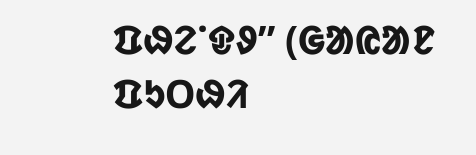ᱯᱷᱮᱸᱫᱽ” (ᱜᱟᱭᱟᱱ ᱯᱩᱛᱷᱤ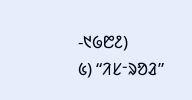-᱑᱙᱘᱒)
᱕) “ᱤᱥᱼᱨᱚᱲ”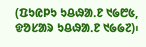(ᱯᱩᱭᱞᱩ ᱩᱪᱷᱟᱹᱱ ᱑᱙᱘᱕, ᱫᱚᱥᱟᱨ ᱩᱪᱷᱟᱹᱱ ᱑᱙᱙᱗)᱾